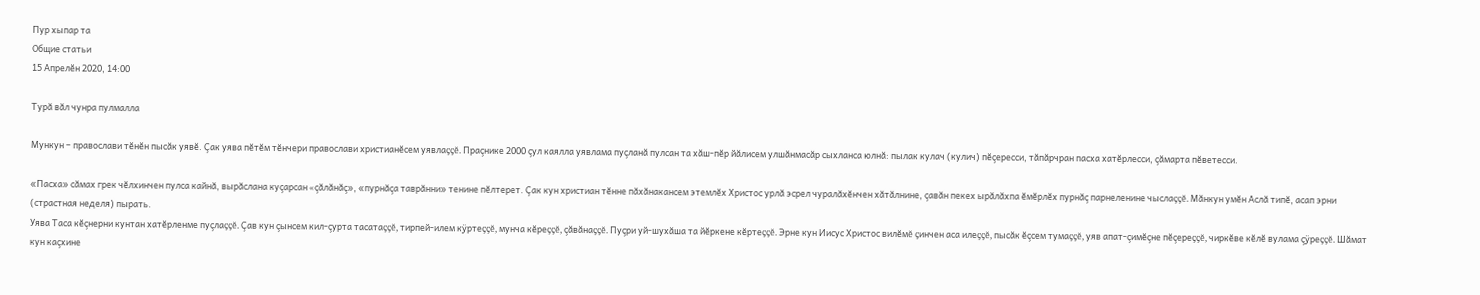Пур хыпар та
Общие статьи
15 Апрелӗн 2020, 14:00

Турă вăл чунра пулмалла

Мункун – православи тĕнĕн пысăк уявĕ. Çак уява пĕтĕм тĕнчери православи христианĕсем уявлаççĕ. Праçнике 2000 çул каялла уявлама пуçланă пулсан та хăш-пĕр йăлисем улшăнмасăр сыхланса юлнă: пылак кулач (кулич) пĕçересси, тăпăрчран пасха хатĕрлесси, çăмарта пĕветесси.

«Пасха» сăмах грек чĕлхинчен пулса кайнă, вырăслана куçарсан «çăлăнăç», «пурнăçа таврăнни» тенине пĕлтерет. Çак кун христиан тĕнне пăхăнакансем этемлĕх Христос урлă эсрел чуралăхĕнчен хăтăлнине, çавăн пекех ырăлăхпа ĕмĕрлĕх пурнăç парнеленине чыслаççĕ. Мăнкун умĕн Аслă типĕ, асап эрни (страстная неделя) пырать.
Уява Таса кĕçнерни кунтан хатĕрленме пуçлаççĕ. Çав кун çынсем кил-çурта тасатаççĕ, тирпей-илем кÿртеççĕ, мунча кĕреççĕ, çăвăнаççĕ. Пуçри уй-шухăша та йĕркене кĕртеççĕ. Эрне кун Иисус Христос вилĕмĕ çинчен аса илеççĕ, пысăк ĕçсем тумаççĕ, уяв апат-çимĕçне пĕçереççĕ, чиркĕве кĕлĕ вулама çÿреççĕ. Шăмат кун каçхине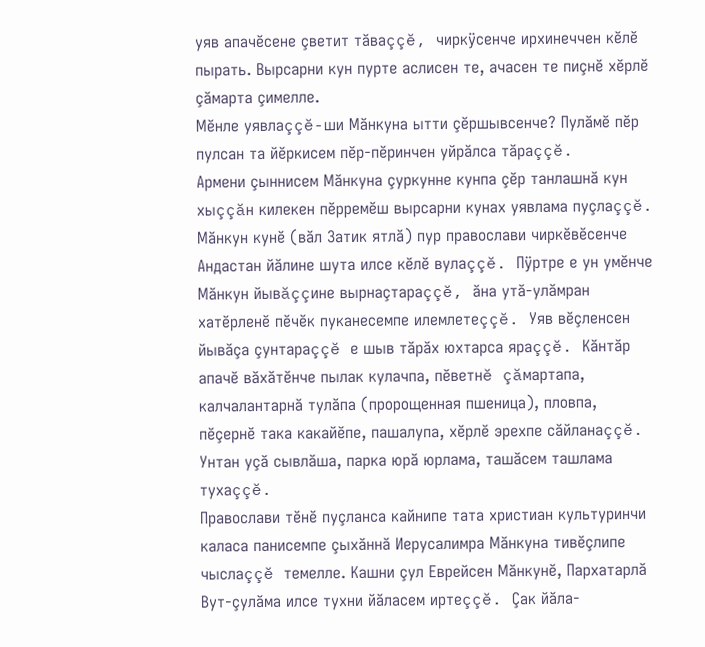уяв апачĕсене çветит тăваççĕ, чиркÿсенче ирхинеччен кĕлĕ пырать. Вырсарни кун пурте аслисен те, ачасен те пиçнĕ хĕрлĕ çăмарта çимелле.
Мĕнле уявлаççĕ-ши Мăнкуна ытти çĕршывсенче? Пулăмĕ пĕр пулсан та йĕркисем пĕр-пĕринчен уйрăлса тăраççĕ.
Армени çыннисем Мăнкуна çуркунне кунпа çĕр танлашнă кун хыççăн килекен пĕрремĕш вырсарни кунах уявлама пуçлаççĕ. Мăнкун кунĕ (вăл Затик ятлă) пур православи чиркĕвĕсенче Андастан йăлине шута илсе кĕлĕ вулаççĕ. Пÿртре е ун умĕнче Мăнкун йывăççине вырнаçтараççĕ, ăна утă-улăмран хатĕрленĕ пĕчĕк пуканесемпе илемлетеççĕ. Уяв вĕçленсен йывăçа çунтараççĕ е шыв тăрăх юхтарса яраççĕ. Кăнтăр апачĕ вăхăтĕнче пылак кулачпа, пĕветнĕ çăмартапа, калчалантарнă тулăпа (пророщенная пшеница), пловпа, пĕçернĕ така какайĕпе, пашалупа, хĕрлĕ эрехпе сăйланаççĕ. Унтан уçă сывлăша, парка юрă юрлама, ташăсем ташлама тухаççĕ.
Православи тĕнĕ пуçланса кайнипе тата христиан культуринчи каласа панисемпе çыхăннă Иерусалимра Мăнкуна тивĕçлипе чыслаççĕ темелле. Кашни çул Еврейсен Мăнкунĕ, Пархатарлă Вут-çулăма илсе тухни йăласем иртеççĕ. Çак йăла-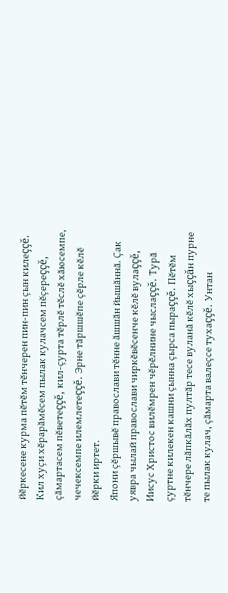йĕркесене курма пĕтĕм тĕнчерен пин-пин çын килеççĕ. Кил хуçи хĕрарăмĕсем пылак кулачсем пĕçереççĕ, çăмартасем пĕветеççĕ, кил-çурта тĕрлĕ тĕслĕ хăюсемпе, чечексемпе илемлетеççĕ. Эрне тăршшĕпе çĕрле кĕлĕ йĕрки иртет.
Япони çĕршывĕ православи тĕнне ăшшăн йышăннă. Çак уявра чылай православи чиркĕвĕсенче кĕлĕ вулаççĕ, Иисус Христос вилĕмрен чĕрĕлнине чыслаççĕ. Турă çуртне килекен кашни çынна çырса пыраççĕ. Пĕтĕм тĕнчере лăпкăлăх пултăр тесе вуланă кĕлĕ хыççăн пурне те пылак кулач, çăмарта валеçсе тухаççĕ. Унтан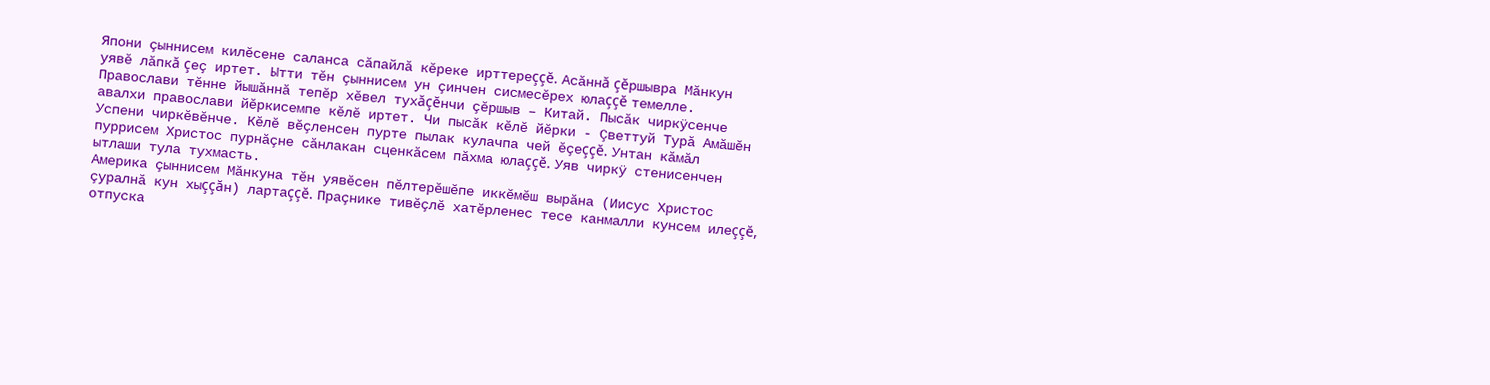Япони çыннисем килĕсене саланса сăпайлă кĕреке ирттереççĕ. Асăннă çĕршывра Мăнкун уявĕ лăпкă çеç иртет. Ытти тĕн çыннисем ун çинчен сисмесĕрех юлаççĕ темелле.
Православи тĕнне йышăннă тепĕр хĕвел тухăçĕнчи çĕршыв – Китай. Пысăк чиркÿсенче авалхи православи йĕркисемпе кĕлĕ иртет. Чи пысăк кĕлĕ йĕрки - Çветтуй Турă Амăшĕн Успени чиркĕвĕнче. Кĕлĕ вĕçленсен пурте пылак кулачпа чей ĕçеççĕ. Унтан кăмăл пуррисем Христос пурнăçне сăнлакан сценкăсем пăхма юлаççĕ. Уяв чиркÿ стенисенчен ытлаши тула тухмасть.
Америка çыннисем Мăнкуна тĕн уявĕсен пĕлтерĕшĕпе иккĕмĕш вырăна (Иисус Христос çуралнă кун хыççăн) лартаççĕ. Праçнике тивĕçлĕ хатĕрленес тесе канмалли кунсем илеççĕ, отпуска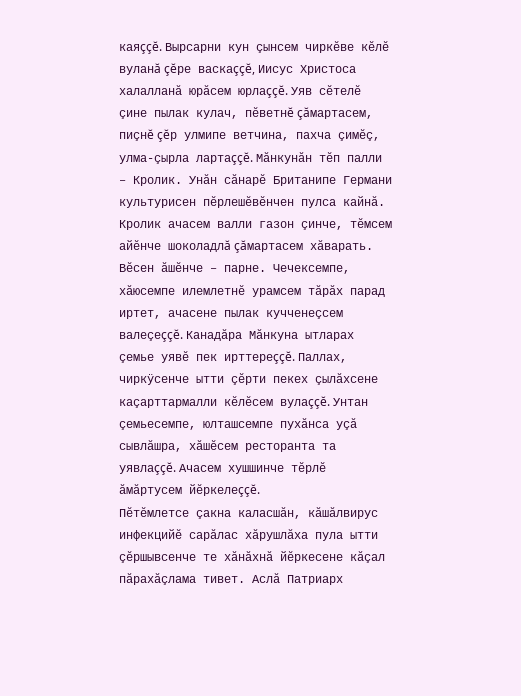каяççĕ. Вырсарни кун çынсем чиркĕве кĕлĕ вуланă çĕре васкаççĕ, Иисус Христоса халалланă юрăсем юрлаççĕ. Уяв сĕтелĕ çине пылак кулач, пĕветнĕ çăмартасем, пиçнĕ çĕр улмипе ветчина, пахча çимĕç, улма-çырла лартаççĕ. Мăнкунăн тĕп палли – Кролик. Унăн сăнарĕ Британипе Германи культурисен пĕрлешĕвĕнчен пулса кайнă. Кролик ачасем валли газон çинче, тĕмсем айĕнче шоколадлă çăмартасем хăварать. Вĕсен ăшĕнче – парне. Чечексемпе, хăюсемпе илемлетнĕ урамсем тăрăх парад иртет, ачасене пылак кучченеçсем валеçеççĕ. Канадăра Мăнкуна ытларах çемье уявĕ пек ирттереççĕ. Паллах, чиркÿсенче ытти çĕрти пекех çылăхсене каçарттармалли кĕлĕсем вулаççĕ. Унтан çемьесемпе, юлташсемпе пухăнса уçă сывлăшра, хăшĕсем ресторанта та уявлаççĕ. Ачасем хушшинче тĕрлĕ ăмăртусем йĕркелеççĕ.
Пĕтĕмлетсе çакна каласшăн, кăшăлвирус инфекцийĕ сарăлас хăрушлăха пула ытти çĕршывсенче те хăнăхнă йĕркесене кăçал пăрахăçлама тивет. Аслă Патриарх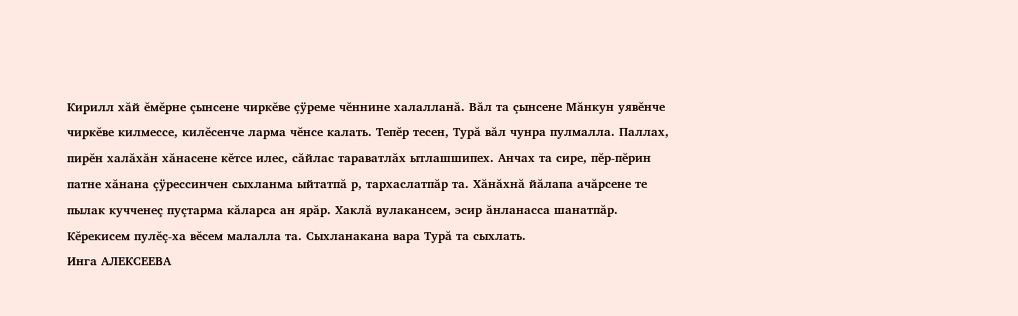Кирилл хăй ĕмĕрне çынсене чиркĕве çÿреме чĕннине халалланă. Вăл та çынсене Мăнкун уявĕнче чиркĕве килмессе, килĕсенче ларма чĕнсе калать. Тепĕр тесен, Турă вăл чунра пулмалла. Паллах, пирĕн халăхăн хăнасене кĕтсе илес, сăйлас тараватлăх ытлашшипех. Анчах та сире, пĕр-пĕрин патне хăнана çÿрессинчен сыхланма ыйтатпă р, тархаслатпăр та. Хăнăхнă йăлапа ачăрсене те пылак кучченеç пуçтарма кăларса ан ярăр. Хаклă вулакансем, эсир ăнланасса шанатпăр. Кĕрекисем пулĕç-ха вĕсем малалла та. Сыхланакана вара Турă та сыхлать.
Инга АЛЕКСЕЕВА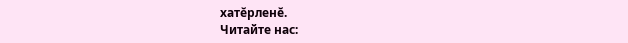хатĕрленĕ.
Читайте нас: